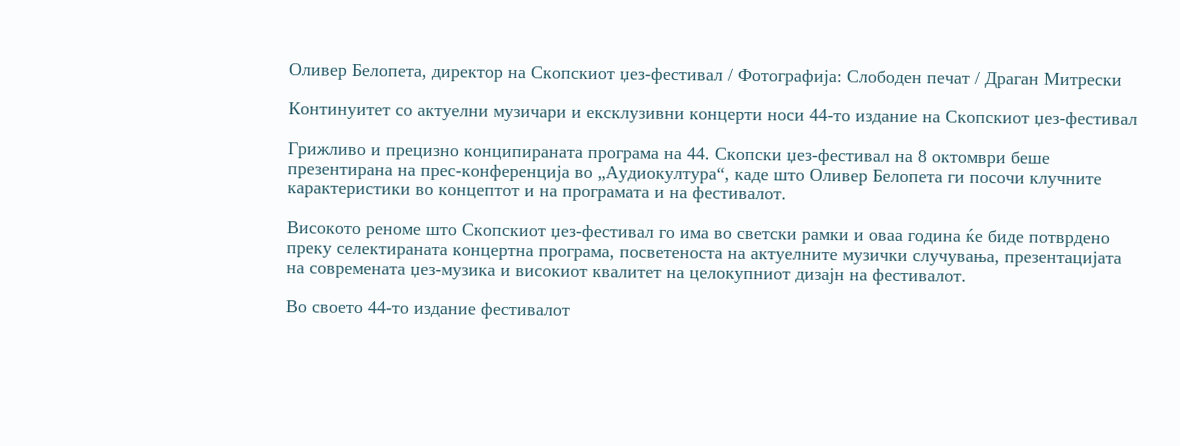Оливер Белопета, директор на Скопскиот џез-фестивал / Фотографија: Слободен печат / Драган Митрески

Континуитет со актуелни музичари и ексклузивни концерти носи 44-то издание на Скопскиот џез-фестивал

Грижливо и прецизно конципираната програма на 44. Скопски џез-фестивал на 8 октомври беше презентирана на прес-конференција во „Аудиокултура“, каде што Оливер Белопета ги посочи клучните карактеристики во концептот и на програмата и на фестивалот.

Високото реноме што Скопскиот џез-фестивал го има во светски рамки и оваа година ќе биде потврдено преку селектираната концертна програма, посветеноста на актуелните музички случувања, презентацијата на современата џез-музика и високиот квалитет на целокупниот дизајн на фестивалот.

Во своето 44-то издание фестивалот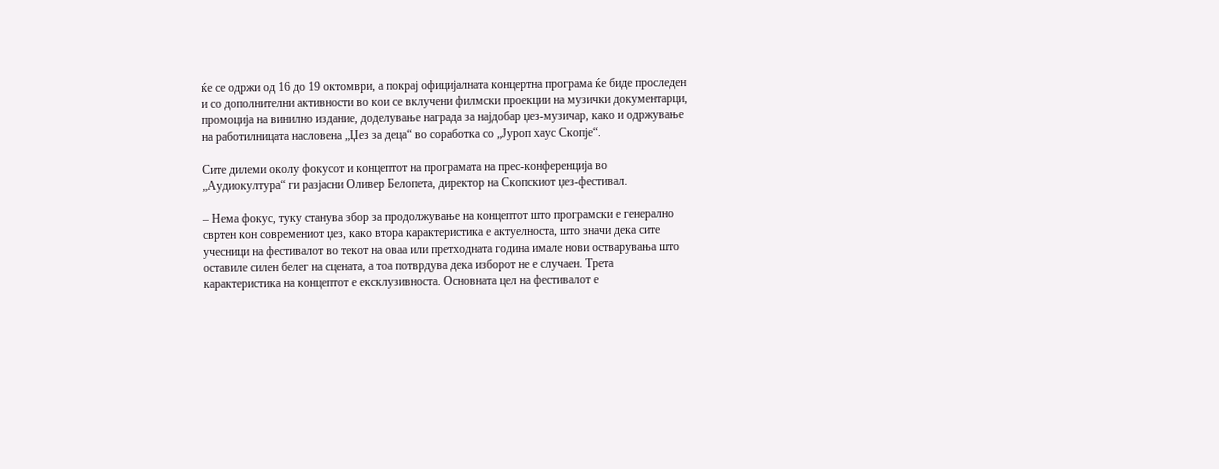ќе се одржи од 16 до 19 октомври, а покрај официјалната концертна програма ќе биде проследен и со дополнителни активности во кои се вклучени филмски проекции на музички документарци, промоција на винилно издание, доделување награда за најдобар џез-музичар, како и одржување на работилницата насловена „Џез за деца“ во соработка со „Јуроп хаус Скопје“.

Сите дилеми околу фокусот и концептот на програмата на прес-конференција во „Аудиокултура“ ги разјасни Оливер Белопета, директор на Скопскиот џез-фестивал.

– Нема фокус, туку станува збор за продолжување на концептот што програмски е генерално свртен кон современиот џез, како втора карактеристика е актуелноста, што значи дека сите учесници на фестивалот во текот на оваа или претходната година имале нови остварувања што оставиле силен белег на сцената, а тоа потврдува дека изборот не е случаен. Трета карактеристика на концептот е ексклузивноста. Основната цел на фестивалот е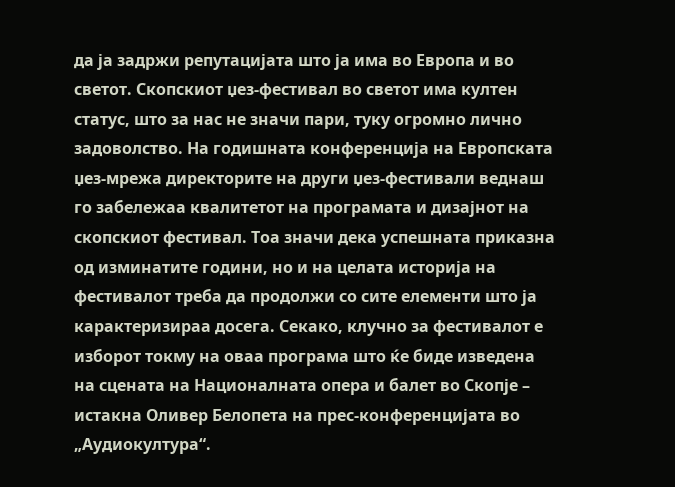да ја задржи репутацијата што ја има во Европа и во светот. Скопскиот џез-фестивал во светот има култен статус, што за нас не значи пари, туку огромно лично задоволство. На годишната конференција на Европската џез-мрежа директорите на други џез-фестивали веднаш го забележаа квалитетот на програмата и дизајнот на скопскиот фестивал. Тоа значи дека успешната приказна од изминатите години, но и на целата историја на фестивалот треба да продолжи со сите елементи што ја карактеризираа досега. Секако, клучно за фестивалот е изборот токму на оваа програма што ќе биде изведена на сцената на Националната опера и балет во Скопје – истакна Оливер Белопета на прес-конференцијата во „Аудиокултура“.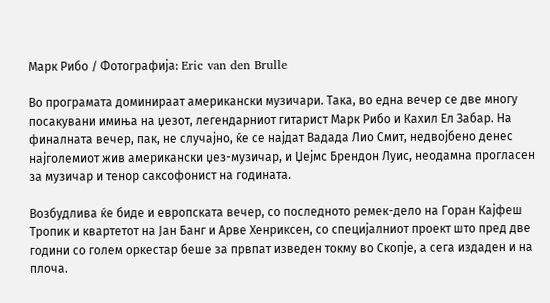Марк Рибо / Фотографија: Eric van den Brulle

Во програмата доминираат американски музичари. Така, во една вечер се две многу посакувани имиња на џезот, легендарниот гитарист Марк Рибо и Кахил Ел Забар. На финалната вечер, пак, не случајно, ќе се најдат Вадада Лио Смит, недвојбено денес најголемиот жив американски џез-музичар, и Џејмс Брендон Луис, неодамна прогласен за музичар и тенор саксофонист на годината.

Возбудлива ќе биде и европската вечер, со последното ремек-дело на Горан Кајфеш Тропик и квартетот на Јан Банг и Арве Хенриксен, со специјалниот проект што пред две години со голем оркестар беше за првпат изведен токму во Скопје, а сега издаден и на плоча.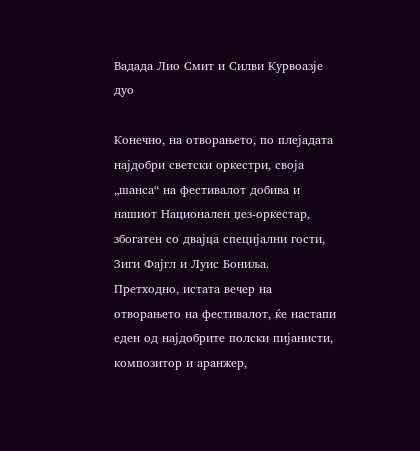Вадада Лио Смит и Силви Курвоазје дуо

Конечно, на отворањето, по плејадата најдобри светски оркестри, своја „шанса“ на фестивалот добива и нашиот Национален џез-оркестар, збогатен со двајца специјални гости, Зиги Фајгл и Луис Бониља. Претходно, истата вечер на отворањето на фестивалот, ќе настапи еден од најдобрите полски пијанисти, композитор и аранжер,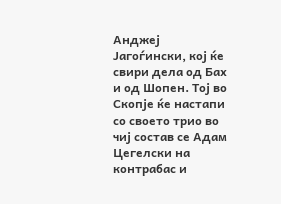Анджеј Јагоѓински, кој ќе свири дела од Бах и од Шопен. Тој во Скопје ќе настапи со своето трио во чиј состав се Адам Цегелски на контрабас и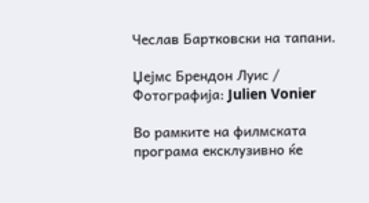Чеслав Бартковски на тапани.

Џејмс Брендон Луис / Фотографија: Julien Vonier

Во рамките на филмската програма ексклузивно ќе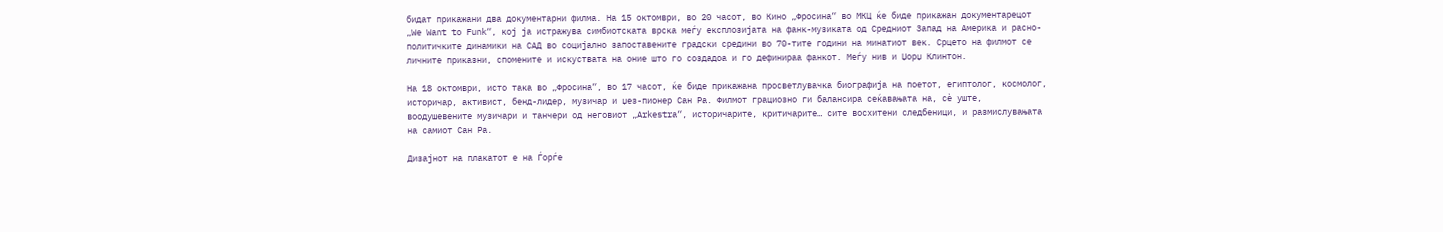бидат прикажани два документарни филма. На 15 октомври, во 20 часот, во Кино „Фросина“ во МКЦ ќе биде прикажан документарецот „We Want to Funk“, кој ја истражува симбиотската врска меѓу експлозијата на фанк-музиката од Средниот Запад на Америка и расно-политичките динамики на САД во социјално запоставените градски средини во 70-тите години на минатиот век. Срцето на филмот се личните приказни, спомените и искуствата на оние што го создадоа и го дефинираа фанкот. Меѓу нив и Џорџ Клинтон.

На 18 октомври, исто така во „Фросина“, во 17 часот, ќе биде прикажана просветлувачка биографија на поетот, египтолог, космолог, историчар, активист, бенд-лидер, музичар и џез-пионер Сан Ра. Филмот грациозно ги балансира сеќавањата на, сè уште, воодушевените музичари и танчери од неговиот „Arkestra“, историчарите, критичарите… сите восхитени следбеници, и размислувањата на самиот Сан Ра.

Дизајнот на плакатот е на Ѓорѓе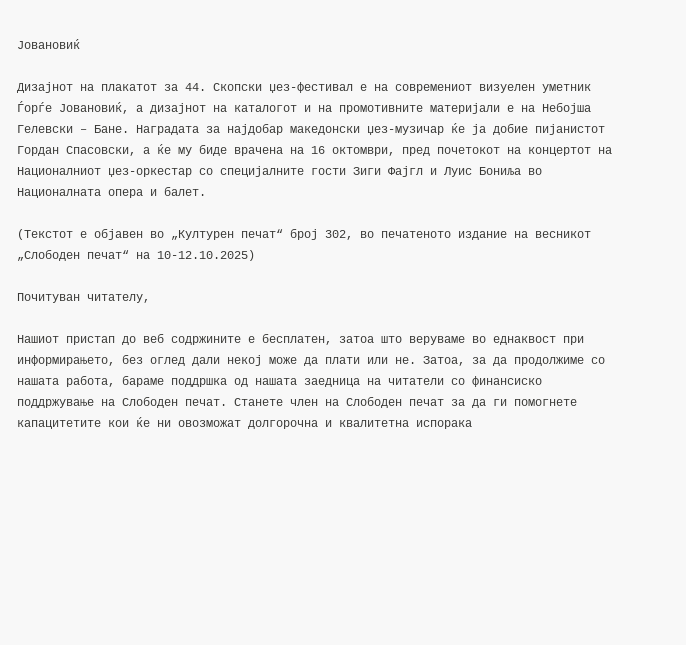Јовановиќ

Дизајнот на плакатот за 44. Скопски џез-фестивал е на современиот визуелен уметник Ѓорѓе Јовановиќ, а дизајнот на каталогот и на промотивните материјали е на Небојша Гелевски – Бане. Наградата за најдобар македонски џез-музичар ќе ја добие пијанистот Гордан Спасовски, а ќе му биде врачена на 16 октомври, пред почетокот на концертот на Националниот џез-оркестар со специјалните гости Зиги Фајгл и Луис Бониља во Националната опера и балет.

(Текстот е објавен во „Културен печат“ број 302, во печатеното издание на весникот „Слободен печат“ на 10-12.10.2025)

Почитуван читателу,

Нашиот пристап до веб содржините е бесплатен, затоа што веруваме во еднаквост при информирањето, без оглед дали некој може да плати или не. Затоа, за да продолжиме со нашата работа, бараме поддршка од нашата заедница на читатели со финансиско поддржување на Слободен печат. Станете член на Слободен печат за да ги помогнете капацитетите кои ќе ни овозможат долгорочна и квалитетна испорака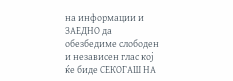на информации и ЗАЕДНО да обезбедиме слободен и независен глас кој ќе биде СЕКОГАШ НА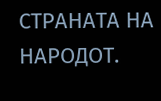СТРАНАТА НА НАРОДОТ.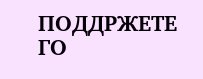ПОДДРЖЕТЕ ГО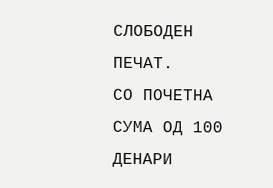СЛОБОДЕН ПЕЧАТ.
СО ПОЧЕТНА СУМА ОД 100 ДЕНАРИ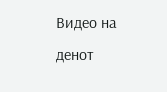Видео на денот